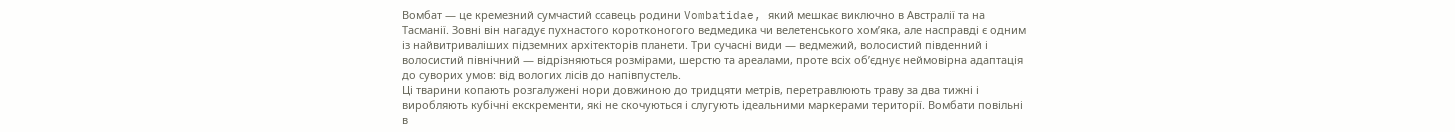Вомбат — це кремезний сумчастий ссавець родини Vombatidae, який мешкає виключно в Австралії та на Тасманії. Зовні він нагадує пухнастого коротконогого ведмедика чи велетенського хом’яка, але насправді є одним із найвитриваліших підземних архітекторів планети. Три сучасні види — ведмежий, волосистий південний і волосистий північний — відрізняються розмірами, шерстю та ареалами, проте всіх об’єднує неймовірна адаптація до суворих умов: від вологих лісів до напівпустель.
Ці тварини копають розгалужені нори довжиною до тридцяти метрів, перетравлюють траву за два тижні і виробляють кубічні екскременти, які не скочуються і слугують ідеальними маркерами території. Вомбати повільні в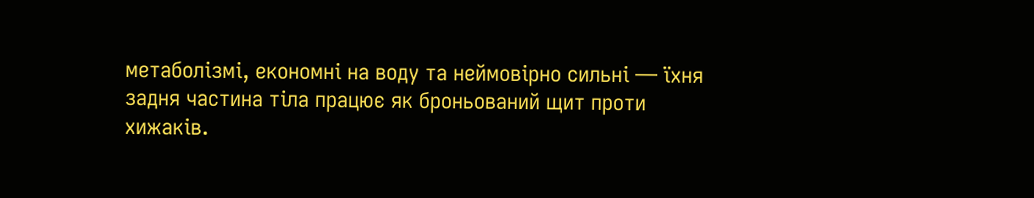метаболізмі, економні на воду та неймовірно сильні — їхня задня частина тіла працює як броньований щит проти хижаків.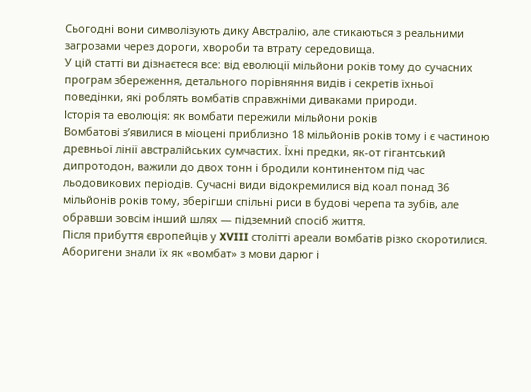Сьогодні вони символізують дику Австралію, але стикаються з реальними загрозами через дороги, хвороби та втрату середовища.
У цій статті ви дізнаєтеся все: від еволюції мільйони років тому до сучасних програм збереження, детального порівняння видів і секретів їхньої поведінки, які роблять вомбатів справжніми диваками природи.
Історія та еволюція: як вомбати пережили мільйони років
Вомбатові з’явилися в міоцені приблизно 18 мільйонів років тому і є частиною древньої лінії австралійських сумчастих. Їхні предки, як-от гігантський дипротодон, важили до двох тонн і бродили континентом під час льодовикових періодів. Сучасні види відокремилися від коал понад 36 мільйонів років тому, зберігши спільні риси в будові черепа та зубів, але обравши зовсім інший шлях — підземний спосіб життя.
Після прибуття європейців у XVIII столітті ареали вомбатів різко скоротилися. Аборигени знали їх як «вомбат» з мови дарюг і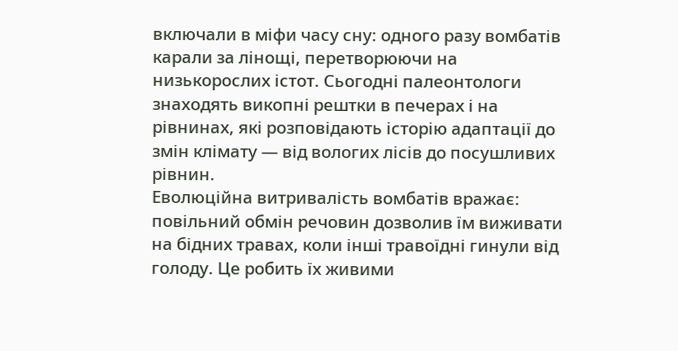включали в міфи часу сну: одного разу вомбатів карали за лінощі, перетворюючи на низькорослих істот. Сьогодні палеонтологи знаходять викопні рештки в печерах і на рівнинах, які розповідають історію адаптації до змін клімату — від вологих лісів до посушливих рівнин.
Еволюційна витривалість вомбатів вражає: повільний обмін речовин дозволив їм виживати на бідних травах, коли інші травоїдні гинули від голоду. Це робить їх живими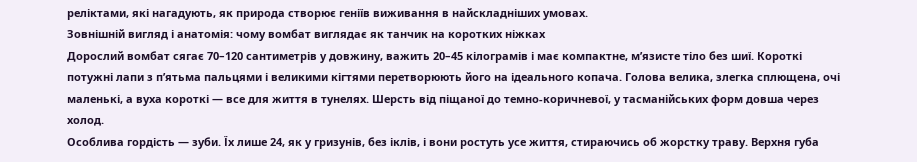реліктами, які нагадують, як природа створює геніїв виживання в найскладніших умовах.
Зовнішній вигляд і анатомія: чому вомбат виглядає як танчик на коротких ніжках
Дорослий вомбат сягає 70–120 сантиметрів у довжину, важить 20–45 кілограмів і має компактне, м’язисте тіло без шиї. Короткі потужні лапи з п’ятьма пальцями і великими кігтями перетворюють його на ідеального копача. Голова велика, злегка сплющена, очі маленькі, а вуха короткі — все для життя в тунелях. Шерсть від піщаної до темно-коричневої, у тасманійських форм довша через холод.
Особлива гордість — зуби. Їх лише 24, як у гризунів, без іклів, і вони ростуть усе життя, стираючись об жорстку траву. Верхня губа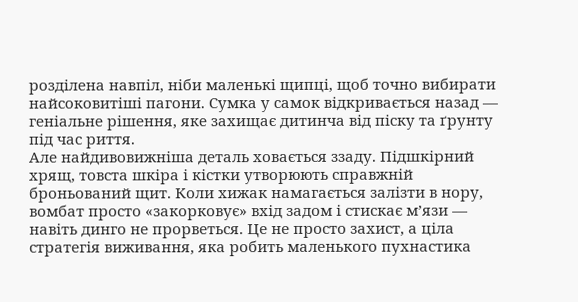розділена навпіл, ніби маленькі щипці, щоб точно вибирати найсоковитіші пагони. Сумка у самок відкривається назад — геніальне рішення, яке захищає дитинча від піску та ґрунту під час риття.
Але найдивовижніша деталь ховається ззаду. Підшкірний хрящ, товста шкіра і кістки утворюють справжній броньований щит. Коли хижак намагається залізти в нору, вомбат просто «закорковує» вхід задом і стискає м’язи — навіть динго не прорветься. Це не просто захист, а ціла стратегія виживання, яка робить маленького пухнастика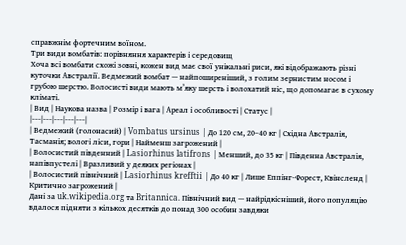справжнім фортечним воїном.
Три види вомбатів: порівняння характерів і середовищ
Хоча всі вомбати схожі зовні, кожен вид має свої унікальні риси, які відображають різні куточки Австралії. Ведмежий вомбат — найпоширеніший, з голим зернистим носом і грубою шерстю. Волосисті види мають м’яку шерсть і волохатий ніс, що допомагає в сухому кліматі.
| Вид | Наукова назва | Розмір і вага | Ареал і особливості | Статус |
|---|---|---|---|---|
| Ведмежий (голонасий) | Vombatus ursinus | До 120 см, 20–40 кг | Східна Австралія, Тасманія; вологі ліси, гори | Найменш загрожений |
| Волосистий південний | Lasiorhinus latifrons | Менший, до 35 кг | Південна Австралія, напівпустелі | Вразливий у деяких регіонах |
| Волосистий північний | Lasiorhinus krefftii | До 40 кг | Лише Еппінг-Форест, Квінсленд | Критично загрожений |
Дані за uk.wikipedia.org та Britannica. Північний вид — найрідкісніший, його популяцію вдалося підняти з кількох десятків до понад 300 особин завдяки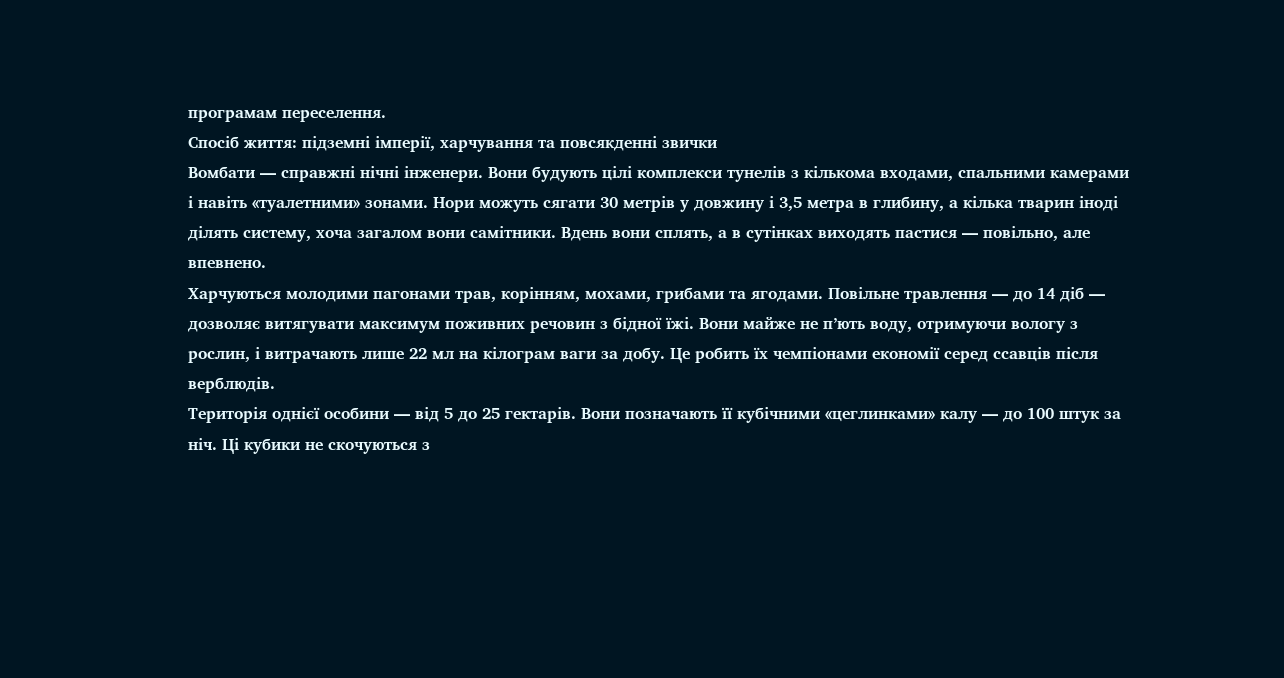програмам переселення.
Спосіб життя: підземні імперії, харчування та повсякденні звички
Вомбати — справжні нічні інженери. Вони будують цілі комплекси тунелів з кількома входами, спальними камерами і навіть «туалетними» зонами. Нори можуть сягати 30 метрів у довжину і 3,5 метра в глибину, а кілька тварин іноді ділять систему, хоча загалом вони самітники. Вдень вони сплять, а в сутінках виходять пастися — повільно, але впевнено.
Харчуються молодими пагонами трав, корінням, мохами, грибами та ягодами. Повільне травлення — до 14 діб — дозволяє витягувати максимум поживних речовин з бідної їжі. Вони майже не п’ють воду, отримуючи вологу з рослин, і витрачають лише 22 мл на кілограм ваги за добу. Це робить їх чемпіонами економії серед ссавців після верблюдів.
Територія однієї особини — від 5 до 25 гектарів. Вони позначають її кубічними «цеглинками» калу — до 100 штук за ніч. Ці кубики не скочуються з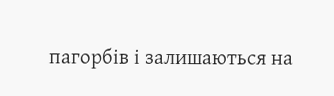пагорбів і залишаються на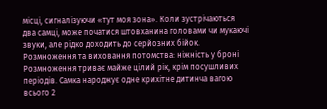місці, сигналізуючи «тут моя зона». Коли зустрічаються два самці, може початися штовханина головами чи мукаючі звуки, але рідко доходить до серйозних бійок.
Розмноження та виховання потомства: ніжність у броні
Розмноження триває майже цілий рік, крім посушливих періодів. Самка народжує одне крихітне дитинча вагою всього 2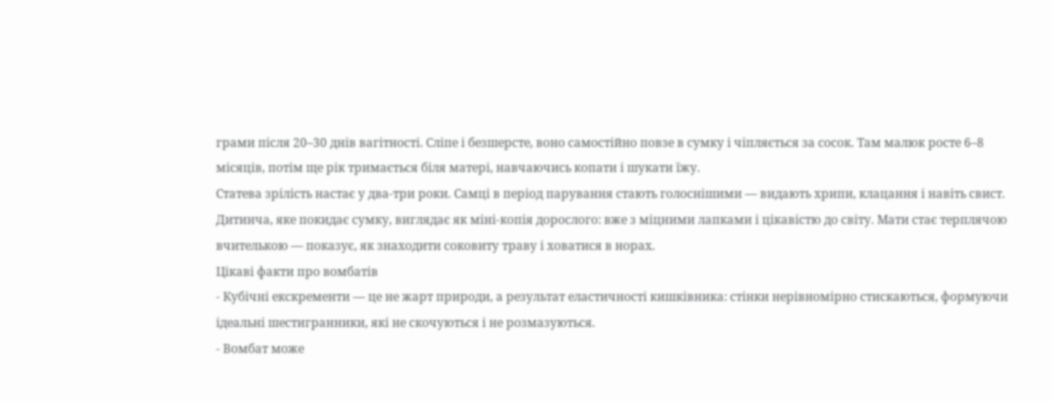грами після 20–30 днів вагітності. Сліпе і безшерсте, воно самостійно повзе в сумку і чіпляється за сосок. Там малюк росте 6–8 місяців, потім ще рік тримається біля матері, навчаючись копати і шукати їжу.
Статева зрілість настає у два-три роки. Самці в період парування стають голоснішими — видають хрипи, клацання і навіть свист. Дитинча, яке покидає сумку, виглядає як міні-копія дорослого: вже з міцними лапками і цікавістю до світу. Мати стає терплячою вчителькою — показує, як знаходити соковиту траву і ховатися в норах.
Цікаві факти про вомбатів
- Кубічні екскременти — це не жарт природи, а результат еластичності кишківника: стінки нерівномірно стискаються, формуючи ідеальні шестигранники, які не скочуються і не розмазуються.
- Вомбат може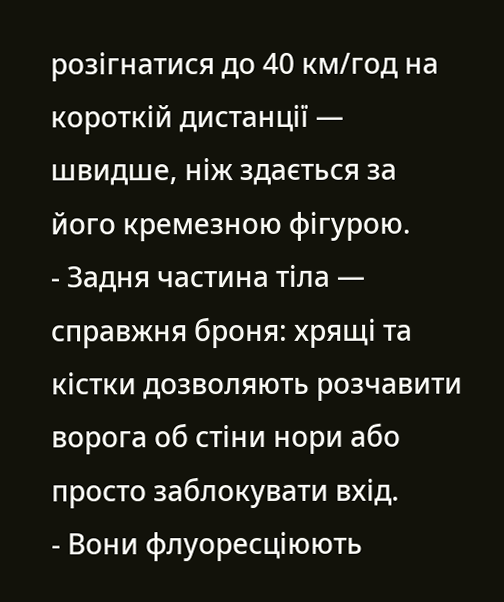розігнатися до 40 км/год на короткій дистанції — швидше, ніж здається за його кремезною фігурою.
- Задня частина тіла — справжня броня: хрящі та кістки дозволяють розчавити ворога об стіни нори або просто заблокувати вхід.
- Вони флуоресціюють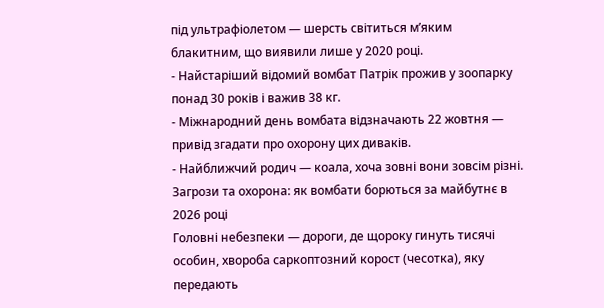під ультрафіолетом — шерсть світиться м’яким блакитним, що виявили лише у 2020 році.
- Найстаріший відомий вомбат Патрік прожив у зоопарку понад 30 років і важив 38 кг.
- Міжнародний день вомбата відзначають 22 жовтня — привід згадати про охорону цих диваків.
- Найближчий родич — коала, хоча зовні вони зовсім різні.
Загрози та охорона: як вомбати борються за майбутнє в 2026 році
Головні небезпеки — дороги, де щороку гинуть тисячі особин, хвороба саркоптозний корост (чесотка), яку передають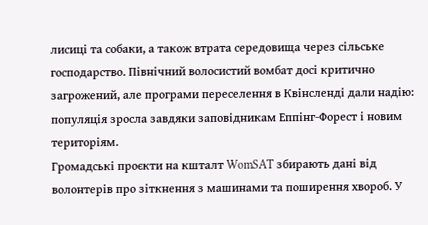лисиці та собаки, а також втрата середовища через сільське господарство. Північний волосистий вомбат досі критично загрожений, але програми переселення в Квінсленді дали надію: популяція зросла завдяки заповідникам Еппінг-Форест і новим територіям.
Громадські проєкти на кшталт WomSAT збирають дані від волонтерів про зіткнення з машинами та поширення хвороб. У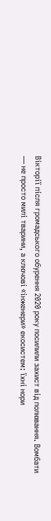Вікторії після громадського обурення 2020 року посилили захист від полювання. Вомбати — не просто милі тварини, а ключові «інженери» екосистем: їхні нори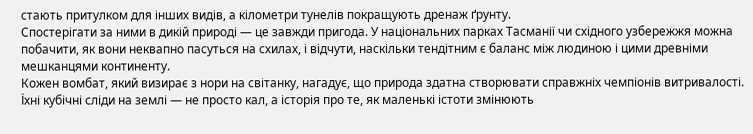стають притулком для інших видів, а кілометри тунелів покращують дренаж ґрунту.
Спостерігати за ними в дикій природі — це завжди пригода. У національних парках Тасманії чи східного узбережжя можна побачити, як вони неквапно пасуться на схилах, і відчути, наскільки тендітним є баланс між людиною і цими древніми мешканцями континенту.
Кожен вомбат, який визирає з нори на світанку, нагадує, що природа здатна створювати справжніх чемпіонів витривалості. Їхні кубічні сліди на землі — не просто кал, а історія про те, як маленькі істоти змінюють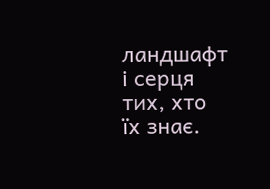ландшафт і серця тих, хто їх знає.